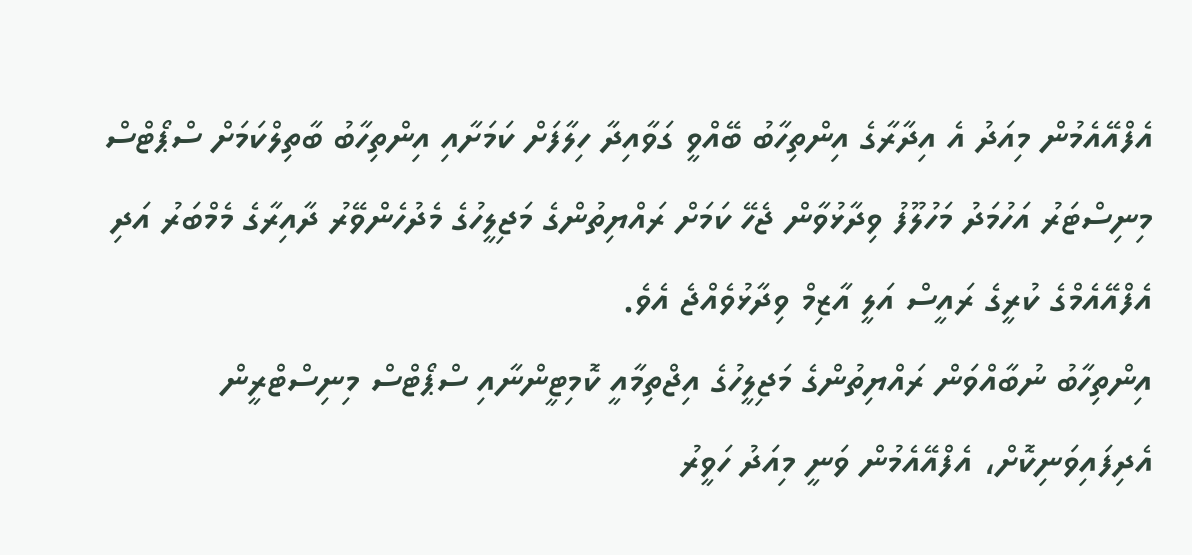އެފްއޭއެމުން މިއަދު އެ އިދާރާގެ އިންތިހާބު ބޭއްވީ ގަވާއިދާ ހިލާފަށް ކަމަށާއި އިންތިހާބު ބާތިލްކަމަށް ސްޕޯޓްސް މިނިސްޓަރު އަހުމަދު މަހުލޫފު ވިދާޅުވާން ޖެހޭ ކަމަށް ރައްޔިތުންގެ މަޖިލީހުގެ މެދުހެންވޭރު ދާއިރާގެ މެމްބަރު އަދި އެފްއޭއެމްގެ ކުރީގެ ރައީސް އަލީ އާޒިމް ވިދާޅުވެއްޖެ އެވެ.
އިންތިހާބު ނުބާއްވަން ރައްޔިތުންގެ މަޖިލީހުގެ އިޖްތިމާއީ ކޮމިޓީންނާއި ސްޕޯޓްސް މިނިސްޓްރީން އެދިފައިވަނިކޮށް، އެފްއޭއެމުން ވަނީ މިއަދު ހަވީރު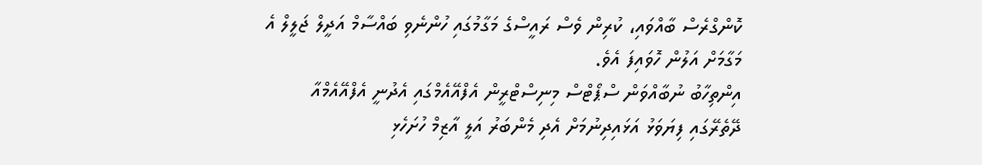ކޮންގްރެސް ބާއްވައި، ކުރިން ވެސް ރައީސްގެ މަގާމުގައި ހުންނެވި ބައްސާމް އަދީލް ޖަލީލް އެ މަގާމަށް އަލުން ހޮވައިފަ އެވެ.
އިންތިހާބު ނުބާއްވަން ސްޕޯޓްސް މިނިސްޓްރީން އެފްއޭއެމްގައި އެދުނީ އެފްއޭއެމްއާ ދޭތެރޭގައި ފިޔަވަޅު އަޅައިދިނުމަށް އެދި މެންބަރު އަލީ އާޒިމް ހުށަހެޅި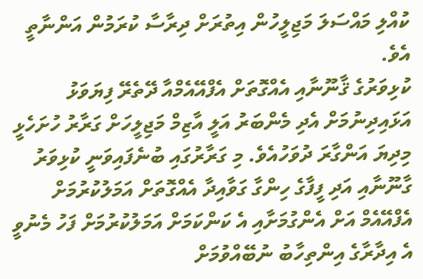ކުއްލި މައްސަލަ މަޖިލީހުން އިތުރަށް ދިރާސާ ކުރަމުން އަންނާތީ އެވެ.
ކުޅިވަރުގެ ޤާނޫނާއި އެއްގޮތަށް އެފްއޭއެމްއާ ދޭތެރޭ ފިޔަވަޅު އަޅައިދިނުމަށް އެދި މެންބަރު އަލީ އާޒިމް މަޖިލީހަށް ގަރާރު ހުށަހެޅީ މިދިޔަ އަންގާރަ ދުވަހުއެވެ. މި ގަރާރުގައި ބުނެފައިވަނީ ކުޅިވަރު ގާނޫނާއި އަދި ފީފާގެ ހިންގާ ގަވާއިދާ އެއްގޮތަށް އަމަލުކުރުމަށް އެފްއޭއެމް އަށް އެންގުމަށާއި އެ ކަންކަމަށް އަމަލުކުރުމަށް ފަހު މެނުވީ އެ އިދާރާގެ އިންތިހާބު ނުބޭއްވުމަށް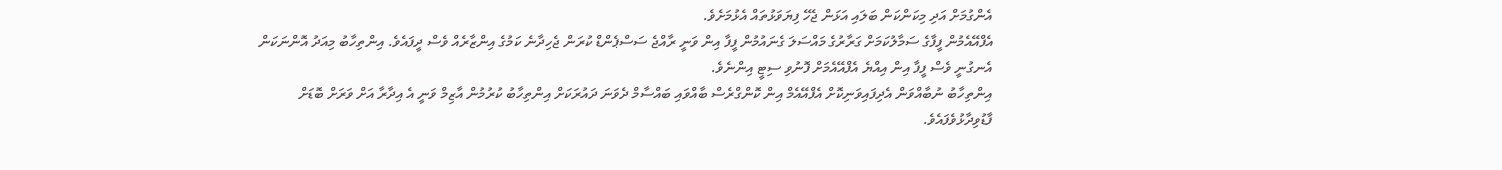އެންގުމަށް އަދި މިކަންކަން ބަލައި އަޅަން ޖެހޭ ފިޔަވަޅުތައް އެޅުމަށެވެ.
އެފްއޭއެމުން ފީފާގެ ސަމާލުކަމަށް ގަރާރުގެ މައްސަލަ ގެނައުމުން ފީފާ އިން ވަނީ ރާއްޖެ ސަސްޕެންޑް ކުރަން ޖެހިދާނެ ކަމުގެ އިންޒާރެއް ވެސް ދީފައެވެ. އިންތިހާބު މިއަދު އޮންނަކަން އެނގުނީ ވެސް ފީފާ އިން އިއްޔެ އެފްއޭއެމަށް ފޮނުވި ސިޓީ އިންނެވެ.
އިންތިހާބު ނުބާއްވަން އެދިފައިވަނިކޮށް އެފްއޭއެމް އިން ކޮންގްރެސް ބާއްވައި ބައްސާމް ދެވަނަ ދައުރަކަށް އިންތިހާބު ކުރުމުން އާޒިމް ވަނީ އެ އިދާރާ އަށް ވަރަށް ބޮޑަށް ފާޑުވިދާޅުވެފައެވެ.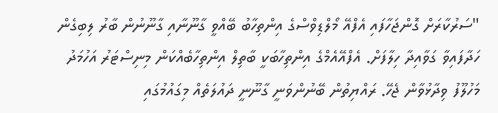"ސަރުކާރަށް ގޮންޖަހާފައި އެފްއޭ މޯލްޑިވްސްގެ އިންތިހާބު ބޭއްވީ ގާނޫނާއި ގާނޫނުން ބާރު ލިބިގެން ހަދާފައިވާ ގަވާއިދާ ހިލާފަށް. އެފްއޭއެމްގެ އިންތިހާބަކީ ބާތިލް އިންތިހާބެއްކަން މިނިސްޓަރު އަހުމަދު މަހުލޫފު ވިދާޅުވާން ޖެހޭ. ރައްޔިތުން ބޭނުންވަނީ ގާނޫނީ ދައުލަތެއް މިގައުމުގައި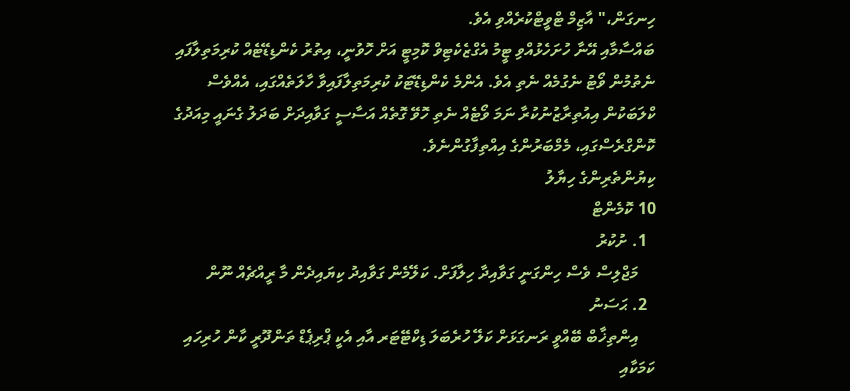ހިނގަން،" އާޒިމް ޓްވީޓްކުރެއްވި އެވެ.
ބައްސާމާއި އޭނާ ހުށަހެޅުއްވި ޓީމު އެގްޒެކެޓިވް ކޮމިޓީ އަށް ހޮވުނީ، އިތުރު ކެންޑިޑޭޓެއް ކުރިމަތިލާފައި ނެތުމުން ވޯޓު ނެގުމެއް ނެތި އެވެ. އެންމެ ކެންޑިޑޭޓަކު ކުރިމަތިލާފައިވާ ހާލަތެއްގައި، އެއްވެސް ކްލަބަކުން އިއުތިރާޒުނުކުރާ ނަމަ ވޯޓެއް ނެތި ހޮވޭ ގޮތެއް އަސާސީ ގަވާއިދަށް ބަދަލު ގެނައީ މިއަދުގެ ކޮންގްރެސްގައި، މެމްބަރުންގެ އިއްތިފާގުންނެވެ.
ކިޔުންތެރިންގެ ހިޔާލު
10 ކޮމެންޓް
  1. ށުކުރު
    މަޖްލިސް ވެސް ހިންގަނީ ގަވާއިދާ ހިލާފަށް. ކަލޭމެން ގަވާއިދު ކިޔައިދެން މާ ރީއްޗެއް ނޫން
  2. ޙަސަނު
    އިންތިޚާބް ބޭއްވީ ރަނގަޅަށް ކަލޭ ހުރެބަލަ ޑިކްޓޭޓަރ އާއި އެކީ ޕްރިޕެޑް ތަންދޫރީ ކާން ހުރިހައި ކަމަކާއި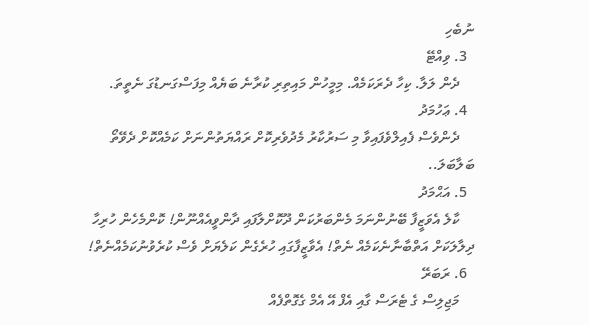ނުބެހި
  3. ވިއްޓޭ
    ދެން ލަލާ. ކިހާ ދެރަކަމެއް. މިމީހުން މައިތިރި ކުރާނެ ބަޔެއް މިފަސްގަނޑުގަ ނެތީތަ.
  4. ޢަހުމަދު
    ދެންވެސް ފެއިލްވެފައިވާ މި ސަރުކާރު މެދުވެރިކޮށް ރައްޔަތުންނަށް ކަމެއްކޮށް ދެވޭތޯ ބަލާބަލަ..
  5. އަޙްމަދު
    ކާލެ އެވަޒީފާ ބޭނުންނަމަ މެންބަރުކަން ދޫކޮށްލާފައި ދާންވީއެއްނޫން! ކޮންމެހެން ހުރިހާ ދިލާލަކަށް އަތްބާނާނެކަމެއް ނެތް! އެވާޒީފާގައި ހުރެގެން ކަލެޔަށް ވެސް ކުރެވުނުކަމެއްނެތް!
  6. ރަބަރޭ
    މަޖިލިސް ގެ ޓެރަސް ގާއި އެފް އޭ އެމް ގެގޮތްފެއް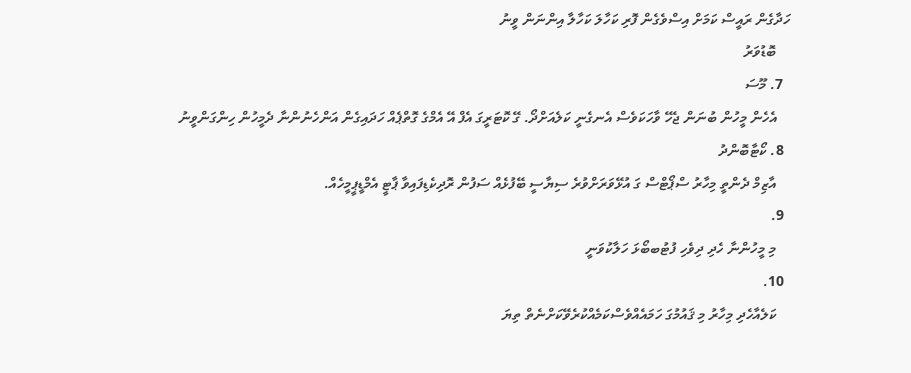ހަދާގެން ރައީސް ކަމަށް އިސްވެގެން ފޮރި ކަހާލަ ކަހާލާ އިންނަން ވީނު
    ބޮޑުވަރު
  7. މޫސަ
    އެހެން މީހުން ބުނަން ޖެހޭ ވާހަކަވެސް އެނގެނީ ކަލެއަށްދޯ. ގޭ ކޮޓަރީގަ އެފް އޭ އެމްގެ ގޮތްޕެއް ހަދައިގެން އަންހެނުންނާ ދެމީހުން ހިންގަންވީނު
  8. ކޯޓާބޮންދު
    އާޒިމް ދެންތީ މިހާރު ސްޕޯޓްސް ގަ އުޅޭވަރަށްވުރެ ސިޔާސީ ބޭފުޅެއް ސަފުން ރޮދިކެޑިފައިވާ ޕާޓީ އެމްޑީޕީމީހެއް.
  9.
    މި މީހުންނާ ހެދި ދިވެހި ފުޓުބބޯޅަ ހަލާކުވަނީ
  10.
    ކަލެއާހެދި މިހާރު މި ޤައުމުގަ ހަމައެއްވެސްކަމެއްކުރެވޭކަށްނެތް ތިޔަ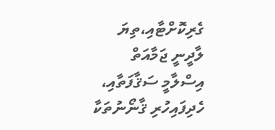ގެރިކޮށްޓާއި،ތިޔަ ލާދީނީ ޖަމާއަތް އިސްލާމީ ސަޤާފަތާއި، ހެދިފައިހުރި ޤާނޯނުތަކާ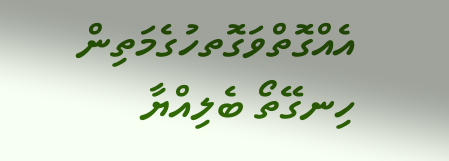އެއްގޮތްވަގޮތހުގެމަތިން ހިނގޭތޯ ބެލިއްޔާ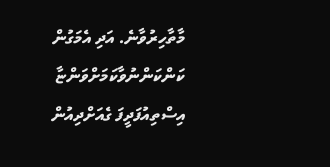މާތާހިރުވާނެ. އަދި އެމަގުން ކަންކަންނުވާކަމަށްވަންޏާ އިސްތިއުފަދީފަ ގެއަށްދިއުން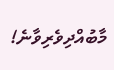މާބުއްދިވެރިވާނެ!